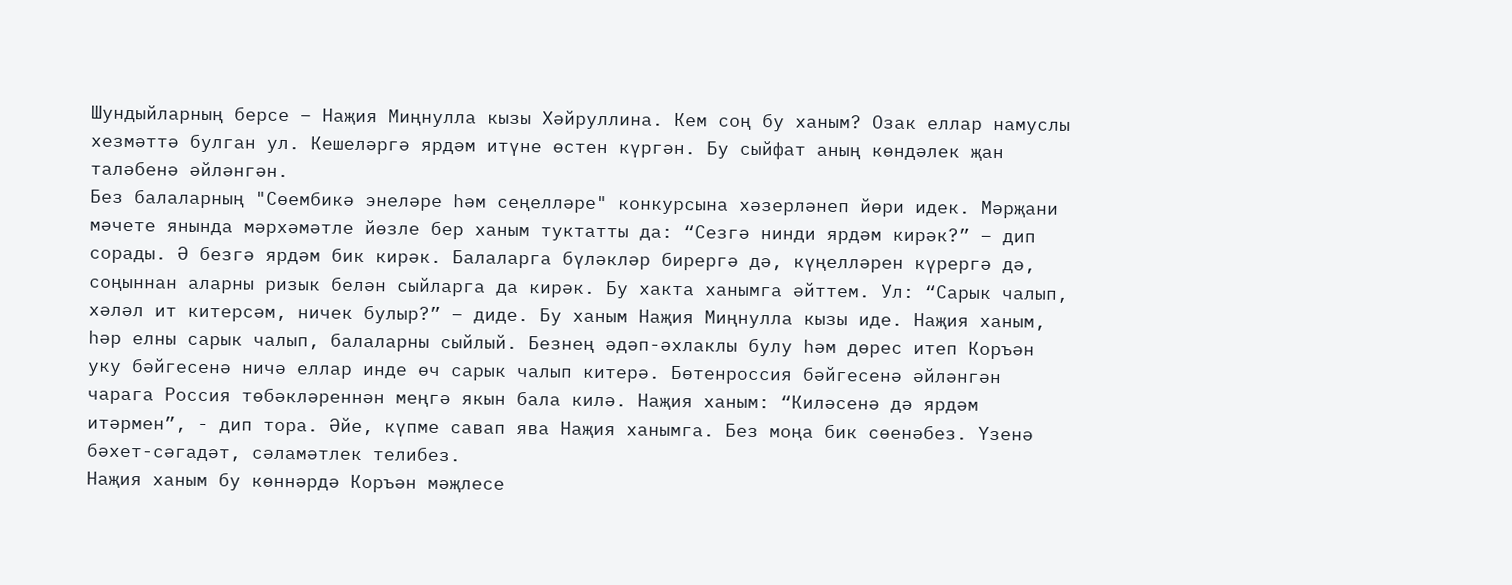Шундыйларның берсе – Наҗия Миңнулла кызы Хәйруллина. Кем соң бу ханым? Озак еллар намуслы хезмәттә булган ул. Кешеләргә ярдәм итүне өстен күргән. Бу сыйфат аның көндәлек җан таләбенә әйләнгән.
Без балаларның "Сөембикә энеләре һәм сеңелләре" конкурсына хәзерләнеп йөри идек. Мәрҗани мәчете янында мәрхәмәтле йөзле бер ханым туктатты да: “Сезгә нинди ярдәм кирәк?” – дип сорады. Ә безгә ярдәм бик кирәк. Балаларга бүләкләр бирергә дә, күңелләрен күрергә дә, соңыннан аларны ризык белән сыйларга да кирәк. Бу хакта ханымга әйттем. Ул: “Сарык чалып, хәләл ит китерсәм, ничек булыр?” – диде. Бу ханым Наҗия Миңнулла кызы иде. Наҗия ханым, һәр елны сарык чалып, балаларны сыйлый. Безнең әдәп-әхлаклы булу һәм дөрес итеп Коръән уку бәйгесенә ничә еллар инде өч сарык чалып китерә. Бөтенроссия бәйгесенә әйләнгән чарага Россия төбәкләреннән меңгә якын бала килә. Наҗия ханым: “Киләсенә дә ярдәм итәрмен”, - дип тора. Әйе, күпме савап ява Наҗия ханымга. Без моңа бик сөенәбез. Үзенә бәхет-сәгадәт, сәламәтлек телибез.
Наҗия ханым бу көннәрдә Коръән мәҗлесе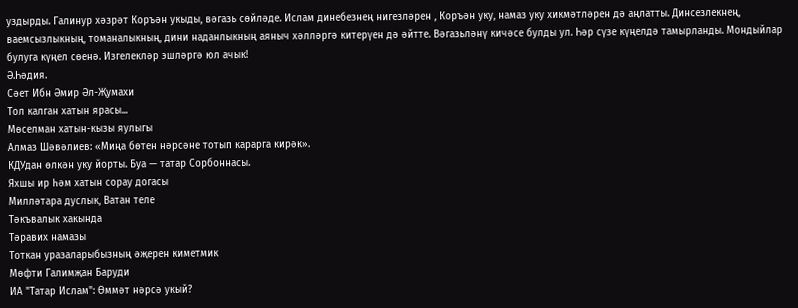уздырды. Галинур хәзрәт Коръән укыды, вәгазь сөйләде. Ислам динебезнең нигезләрен , Коръән уку, намаз уку хикмәтләрен дә аңлатты. Динсезлекнең, ваемсызлыкның, томаналыкның, дини наданлыкның аяныч хәлләргә китерүен дә әйтте. Вәгазьләнү кичәсе булды ул. Һәр сүзе күңелдә тамырланды. Мондыйлар булуга күңел сөенә. Изгелекләр эшләргә юл ачык!
Ә.Һәдия.
Сәет Ибн Әмир Әл-Җумахи
Тол калган хатын ярасы...
Мөселман хатын-кызы яулыгы
Алмаз Шәвәлиев: «Миңа бөтен нәрсәне тотып карарга кирәк».
КДУдан өлкән уку йорты. Буа — татар Сорбоннасы.
Яхшы ир һәм хатын сорау догасы
Милләтара дуслык, Ватан теле
Тәкъвалык хакында
Тәравих намазы
Тоткан уразаларыбызның әҗерен киметмик
Мөфти Галимҗан Баруди
ИА "Татар Ислам": Өммәт нәрсә укый?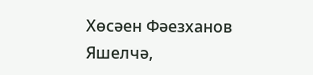Хөсәен Фәезханов
Яшелчә,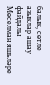балык, сөтле азыклар ашау файдалы
Мөселман яшьләре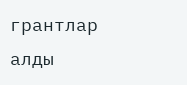грантлар алды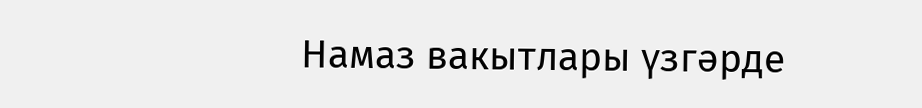Намаз вакытлары үзгәрде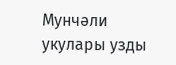Мунчәли укулары узды